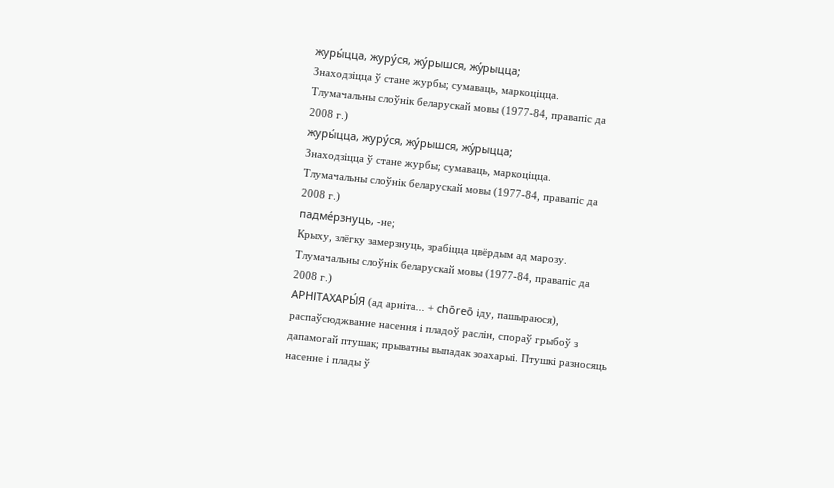журы́цца, журу́ся, жу́рышся, жу́рыцца;
Знаходзіцца ў стане журбы; сумаваць, маркоціцца.
Тлумачальны слоўнік беларускай мовы (1977-84, правапіс да 2008 г.)
журы́цца, журу́ся, жу́рышся, жу́рыцца;
Знаходзіцца ў стане журбы; сумаваць, маркоціцца.
Тлумачальны слоўнік беларускай мовы (1977-84, правапіс да 2008 г.)
падме́рзнуць, ‑не;
Крыху, злёгку замерзнуць, зрабіцца цвёрдым ад марозу.
Тлумачальны слоўнік беларускай мовы (1977-84, правапіс да 2008 г.)
АРНІТАХАРЫ́Я (ад арніта... + chōreō іду, пашыраюся),
распаўсюджванне насення і пладоў раслін, спораў грыбоў з дапамогай птушак; прыватны выпадак зоахарыі. Птушкі разносяць насенне і плады ў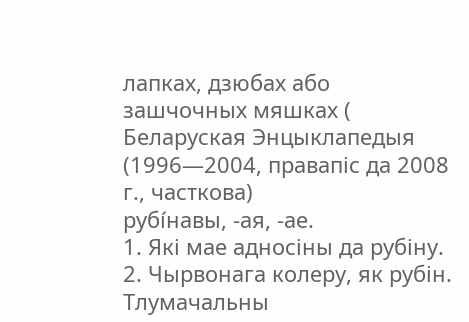лапках, дзюбах або зашчочных мяшках (
Беларуская Энцыклапедыя (1996—2004, правапіс да 2008 г., часткова)
рубі́навы, ‑ая, ‑ае.
1. Які мае адносіны да рубіну.
2. Чырвонага колеру, як рубін.
Тлумачальны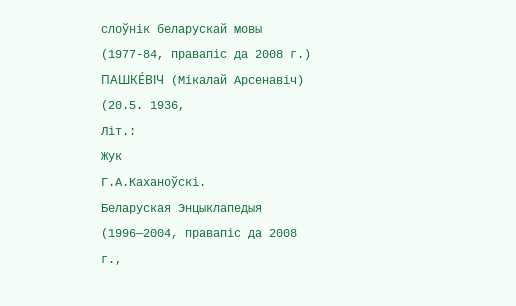слоўнік беларускай мовы (1977-84, правапіс да 2008 г.)
ПАШКЕ́ВІЧ (Мікалай Арсенавіч) (20.5. 1936,
Літ.:
Жук
Г.А.Каханоўскі.
Беларуская Энцыклапедыя (1996—2004, правапіс да 2008 г.,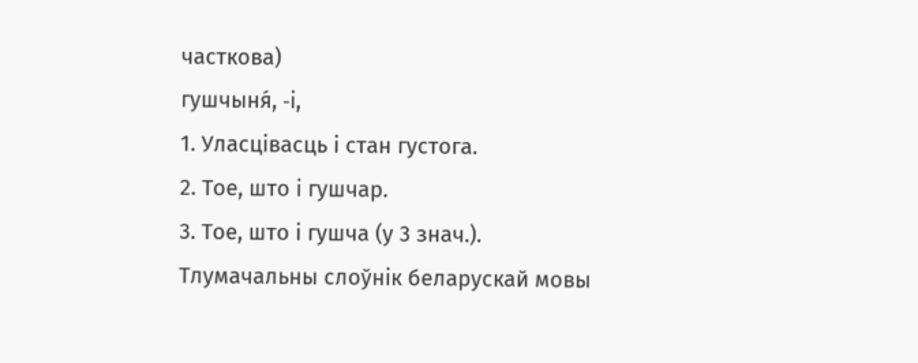часткова)
гушчыня́, ‑і,
1. Уласцівасць і стан густога.
2. Тое, што і гушчар.
3. Тое, што і гушча (у 3 знач.).
Тлумачальны слоўнік беларускай мовы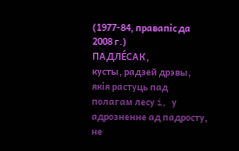(1977-84, правапіс да 2008 г.)
ПАДЛЕ́САК,
кусты, радзей дрэвы, якія растуць пад полагам лесу i, у адрозненне ад падросту, не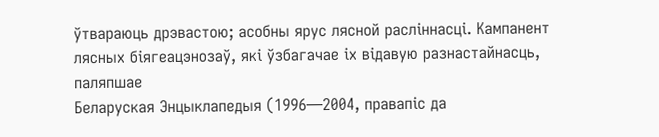ўтвараюць дрэвастою; асобны ярус лясной расліннасці. Кампанент лясных біягеацэнозаў, які ўзбагачае іх відавую разнастайнасць, паляпшае
Беларуская Энцыклапедыя (1996—2004, правапіс да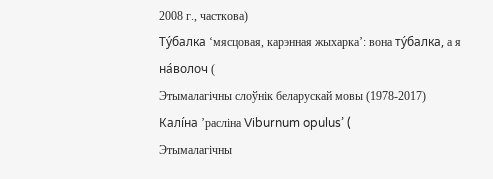2008 г., часткова)
Ту́балка ‘мясцовая, карэнная жыхарка’: вона ту́балка, а я на́волоч (
Этымалагічны слоўнік беларускай мовы (1978-2017)
Калі́на ’расліна Viburnum opulus’ (
Этымалагічны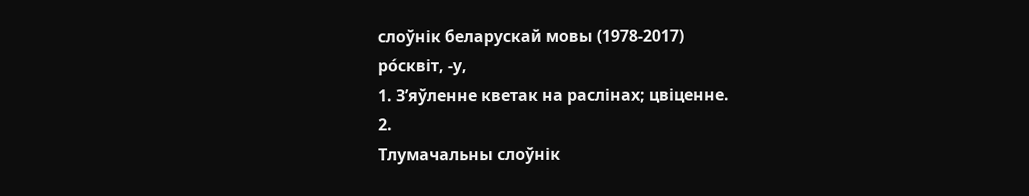слоўнік беларускай мовы (1978-2017)
ро́сквіт, ‑у,
1. З’яўленне кветак на раслінах; цвіценне.
2.
Тлумачальны слоўнік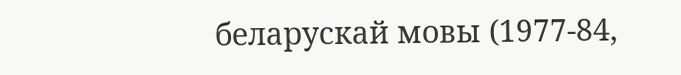беларускай мовы (1977-84,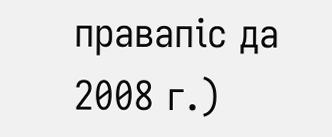правапіс да 2008 г.)